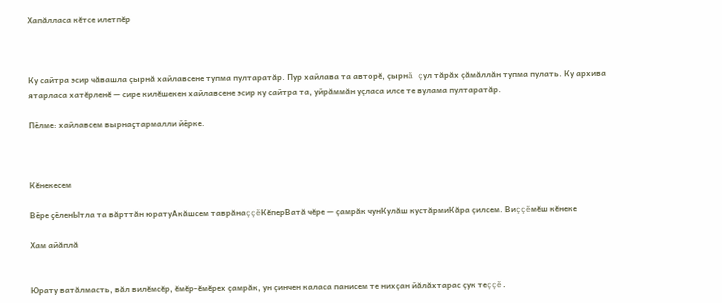Хапăлласа кĕтсе илетпĕр



Ку сайтра эсир чăвашла çырнă хайлавсене тупма пултаратăр. Пур хайлава та авторĕ, çырнă çул тăрăх çăмăллăн тупма пулать. Ку архива ятарласа хатĕрленĕ — сире килĕшекен хайлавсене эсир ку сайтра та, уйрăммăн уçласа илсе те вулама пултаратăр.

Пӗлме: хайлавсем вырнаҫтармалли йӗрке.



Кĕнекесем

Вӗре ҫӗленЫтла та вăрттăн юратуАкăшсем таврăнаççĕКĕперВатă чĕре — çамрăк чунКулăш кустăрмиКăра çилсем. Виççĕмĕш кĕнеке

Хам айăплă


Юрату ватăлмасть, вăл вилĕмсĕр, ĕмĕр-ĕмĕрех çамрăк, ун çинчен каласа панисем те нихçан йăлăхтарас çук теççĕ.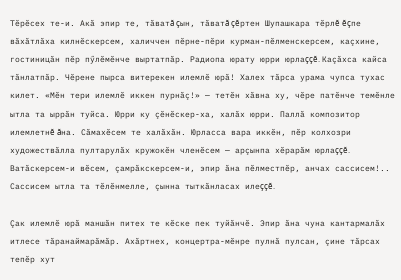Тĕрĕсех те-и. Акă эпир те, тăватă çын, тăватă çĕртен Шупашкара тĕрлĕ ĕçпе вăхăтлăха килнĕскерсем, халиччен пĕрне-пĕри курман-пĕлменскерсем, каçхине, гостиницăн пĕр пӳлĕмĕнче выртатпăр. Радиопа юрату юрри юрлаççĕ. Каçăхса кайса тăнлатпăр. Чĕрене пырса витерекен илемлĕ юрă! Халех тăрса урама чупса тухас килет. «Мĕн тери илемлĕ иккен пурнăç!» — тетĕн хăвна ху, чĕре патĕнче темĕнле ытла та ыррăн туйса. Юрри ку çĕнĕскер-ха, халăх юрри. Паллă композитор илемлетнĕ ăна. Сăмахĕсем те халăхăн. Юрласса вара иккĕн, пĕр колхозри художествăлла пултарулăх кружокĕн членĕсем — арçынпа хĕрарăм юрлаççĕ. Ватăскерсем-и вĕсем, çамрăкскерсем-и, эпир ăна пĕлместпĕр, анчах сассисем!.. Сассисем ытла та тĕлĕнмелле, çынна тыткăнласах илеççĕ.

Çак илемлĕ юрă маншăн питех те кĕске пек туйăнчĕ. Эпир ăна чуна кантармалăх итлесе тăранаймарăмăр. Ахăртнех, концертра-мĕнре пулнă пулсан, çине тăрсах тепĕр хут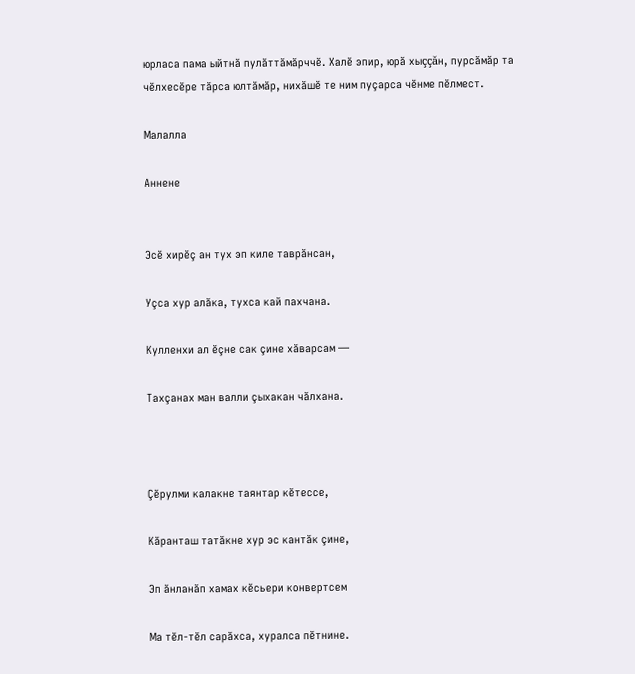юрласа пама ыйтнă пулăттăмăрччĕ. Халĕ эпир, юрă хыççăн, пурсăмăр та чĕлхесĕре тăрса юлтăмăр, нихăшĕ те ним пуçарса чĕнме пĕлмест.

Малалла

Аннене


Эсĕ хирĕç ан тух эп киле таврăнсан,

Уçса хур алăка, тухса кай пахчана.

Кулленхи ал ĕçне сак çине хăварсам —

Тахçанах ман валли çыхакан чăлхана.



Çĕрулми калакне таянтар кĕтессе,

Кăранташ татăкне хур эс кантăк çине,

Эп ăнланăп хамах кĕсьери конвертсем

Ма тĕл-тĕл сарăхса, хуралса пĕтнине.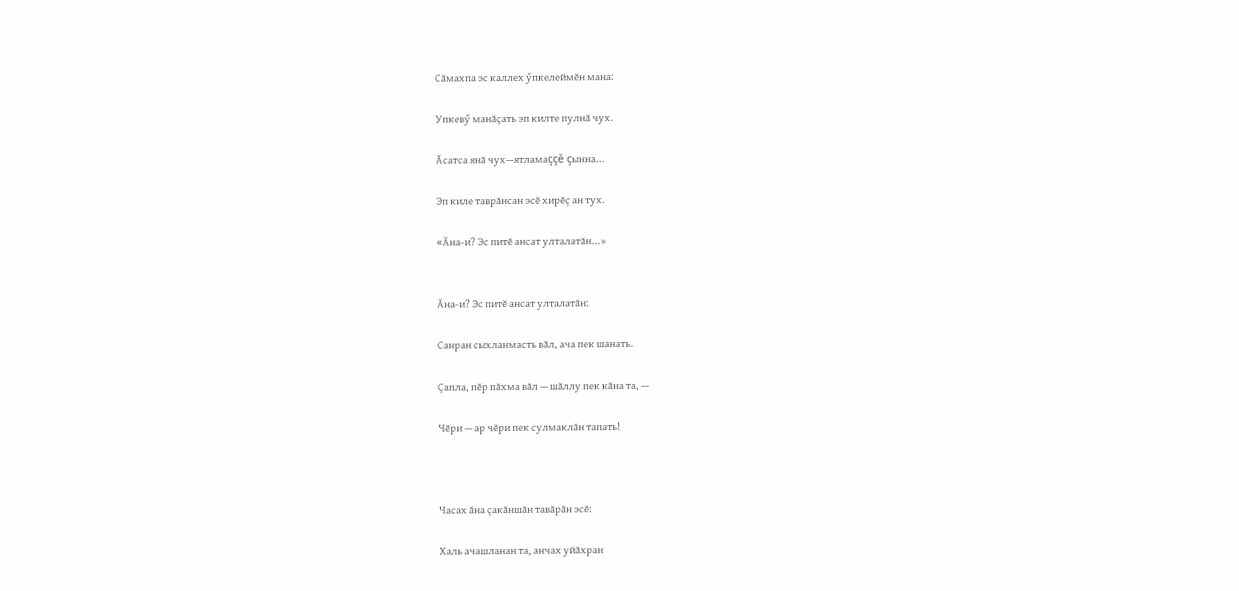Сăмахпа эс каллех ӳпкелеймĕн мана:

Упкевӳ манăçать эп килте пулнă чух.

Ăсатса янă чух—ятламаççĕ çынна...

Эп киле таврăнсан эсĕ хирĕç ан тух.

«Ăна-и? Эс питĕ ансат улталатăн...»


Ăна-и? Эс питĕ ансат улталатăн:

Санран сыхланмасть вăл, ача пек шанать.

Çапла, пĕр пăхма вăл — шăллу пек кăна та, —

Чĕри — ар чĕри пек сулмаклăн тапать!



Часах ăна çакăншăн тавăрăн эсĕ:

Халь ачашланан та, анчах уйăхран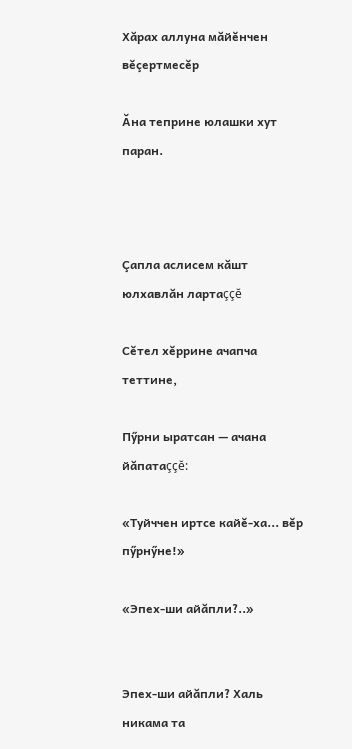Хăрах аллуна мăйĕнчен вĕçертмесĕр

Ăна теприне юлашки хут паран.



Çапла аслисем кăшт юлхавлăн лартаççĕ

Сĕтел хĕррине ачапча теттине,

Пӳрни ыратсан — ачана йăпатаççĕ:

«Туйччен иртсе кайĕ-ха... вĕр пӳрнӳне!»

«Эпех-ши айăпли?..»


Эпех-ши айăпли? Халь никама та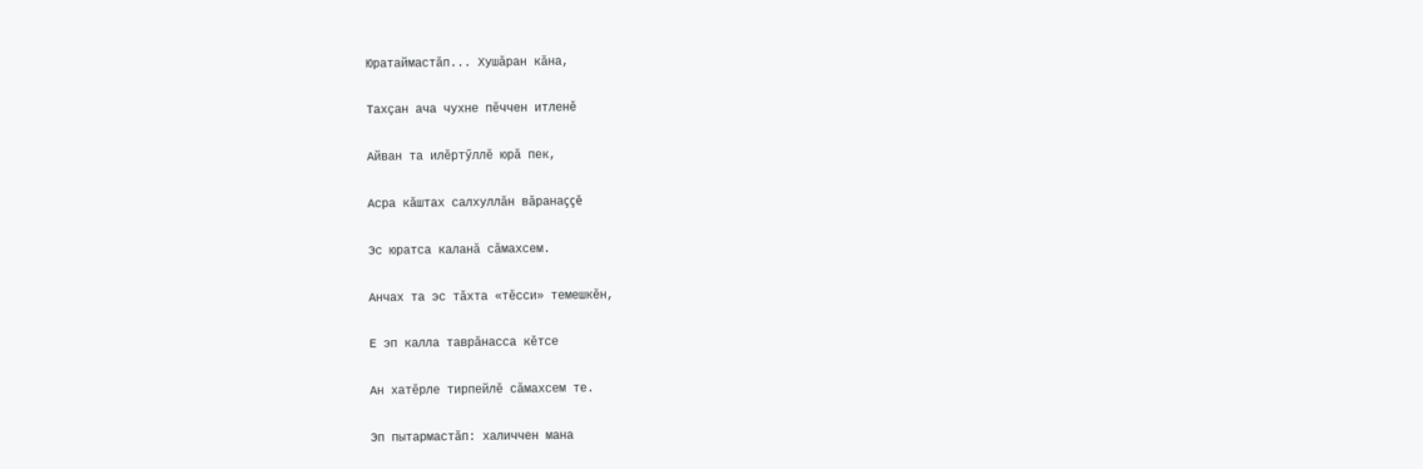Юратаймастăп... Хушăран кăна,

Тахçан ача чухне пĕччен итленĕ

Айван та илĕртӳллĕ юрă пек,

Асра кăштах салхуллăн вăранаççĕ

Эс юратса каланă сăмахсем.

Анчах та эс тăхта «тĕсси» темешкĕн,

Е эп калла таврăнасса кĕтсе

Ан хатĕрле тирпейлĕ сăмахсем те.

Эп пытармастăп: халиччен мана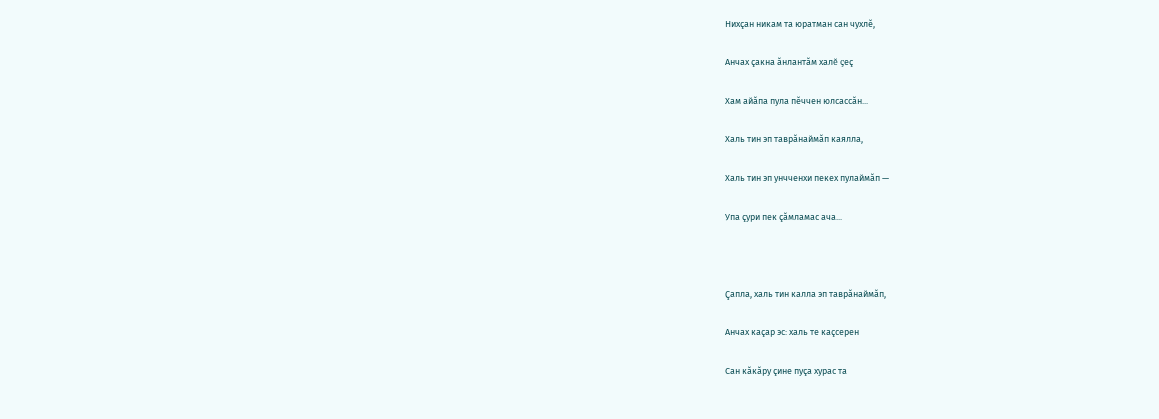Нихçан никам та юратман сан чухлĕ,

Анчах çакна ăнлантăм халĕ çеç

Хам айăпа пула пĕччен юлсассăн...

Халь тин эп таврăнаймăп каялла,

Халь тин эп унчченхи пекех пулаймăп —

Упа çури пек çăмламас ача...



Çапла, халь тин калла эп таврăнаймăп,

Анчах каçар эс: халь те каçсерен

Сан кăкăру çине пуçа хурас та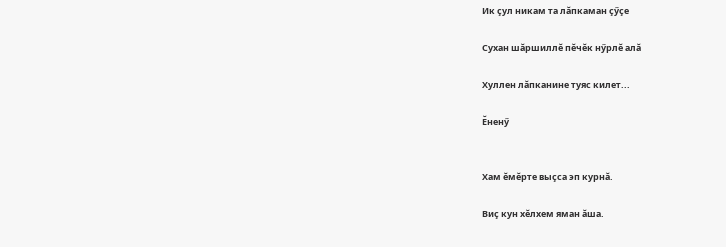Ик çул никам та лăпкаман çӳçе

Сухан шăршиллĕ пĕчĕк нӳрлĕ алă

Хуллен лăпканине туяс килет...

Ĕненӳ


Хам ĕмĕрте выçса эп курнă.

Виç кун хĕлхем яман ăша.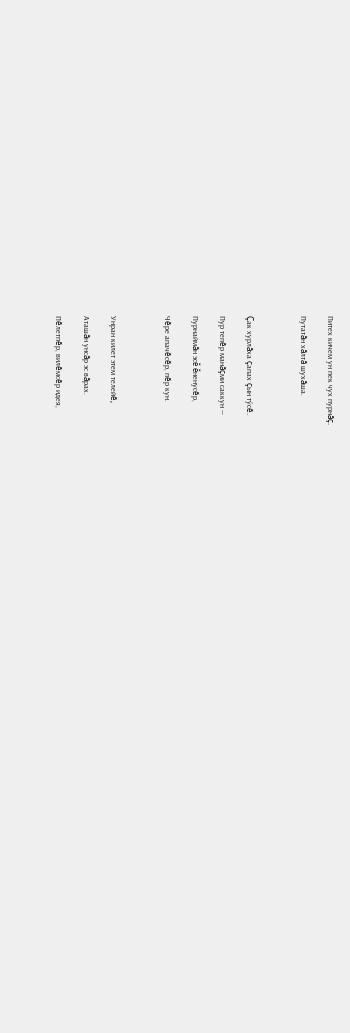Питех кичем ун пек чух пурнăç.

Путатăн хăлтă шухăша.



Çак хурлăха çапах çын тӳсĕ.

Пур тепĕр манăçми саккун —

Пурнаймăн эсĕ ĕненусĕр,

Чĕре апачĕсĕр, пĕр кун.



Унран килет этем телейĕ,

Аташăн унсăр эс вăрах.

Пĕлетпĕр, вилĕмсĕр идея,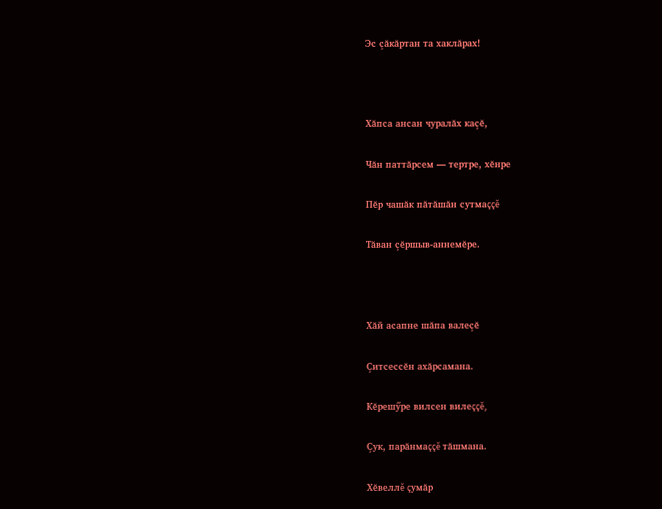Эс çăкăртан та хаклăрах!



Хăпса ансан чуралăх каçĕ,

Чăн паттăрсем — тертре, хĕнре

Пĕр чашăк пăтăшăн сутмаççĕ

Тăван çĕршыв-аннемĕре.



Хăй асапне шăпа валеçĕ

Çитсессĕн ахăрсамана.

Кĕрешӳре вилсен вилеççĕ,

Çук, парăнмаççĕ тăшмана.

Хĕвеллĕ çумăр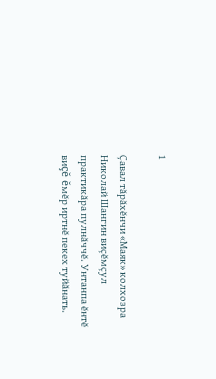1

Çавал тăрăхĕнчи «Маяк» колхозра Николай Шангин виçĕмçул практикăра пулнăччĕ. Унтанпа ĕнтĕ виçĕ ĕмĕр иртнĕ пекех туйăнать.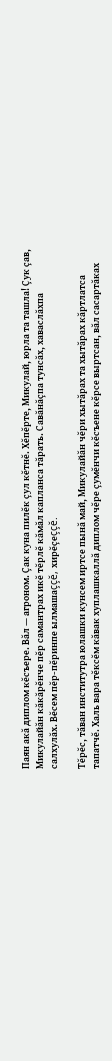Паян акă диплом кĕсъере. Вăл — агроном. Çак куна пилĕк çул кĕтнĕ. Хĕпĕрте, Микулай, юрла та ташла! Çук çав, Микулайăн кăкăрĕнче пĕр самантрах икĕ тĕрлĕ кăмăл капланса тăрать. Савăнăçпа тунсăх, хаваслăхпа салхулăх. Вĕсем пĕр-пĕринпе ылмашаççĕ, хирĕçеççĕ.

Тĕрĕс, тăван институтра юлашки кунсем иртсе пынă май, Микулайăн чĕри хытăрах та хытăрах кăртлатса тапатчĕ. Халь вара тĕксĕм кăвак хуплашкаллă диплом чĕре çумĕнчи кĕсъене кĕрсе выртсан, вăл сасартăках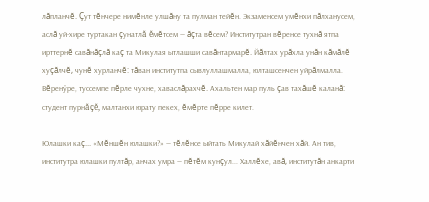лăпланчĕ. Çут тĕнчере нимĕнле улшăну та пулман тейĕн. Экзаменсем умĕнхи пăлханусем, аслă уй-хире туртакан çунатлă ĕмĕтсем — ăçта вĕсем? Институтран вĕренсе тухнă ятпа ирттернĕ савăнăçлă каç та Микулая ытлашши савăнтармарĕ. Йăлтах урăхла унăн кăмăлĕ хуçăлчĕ, чунĕ хурланчĕ: тăван институтпа сывлуллашмалла, юлташсенчен уйрăлмалла. Вĕренӳре, туссемпе пĕрле чухне, хаваслăрахчĕ. Ахальтен мар пуль çав тахăшĕ каланă: студент пурнăçĕ, малтанхи юрату пекех, ĕмĕрте пĕрре килет.

Юлашки каç... «Мĕншĕн юлашки?» — тĕлĕнсе ыйтать Микулай хăйĕнчен хăй. Ан тив, институтра юлашки пултăр, анчах умра — пĕтĕм кунçул... Халлĕхе, авă, институтăн анкарти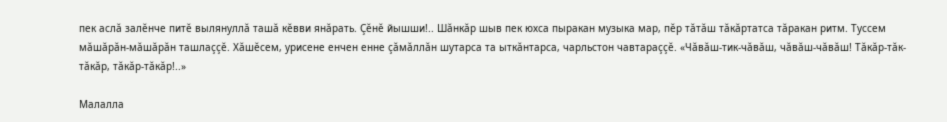пек аслă залĕнче питĕ вылянуллă ташă кĕвви янăрать. Çĕнĕ йышши!.. Шăнкăр шыв пек юхса пыракан музыка мар, пĕр тăтăш тăкăртатса тăракан ритм. Туссем мăшăрăн-мăшăрăн ташлаççĕ. Хăшĕсем, урисене енчен енне çăмăллăн шутарса та ыткăнтарса, чарльстон чавтараççĕ. «Чăвăш-тик-чăвăш, чăвăш-чăвăш! Тăкăр-тăк-тăкăр, тăкăр-тăкăр!..»

Малалла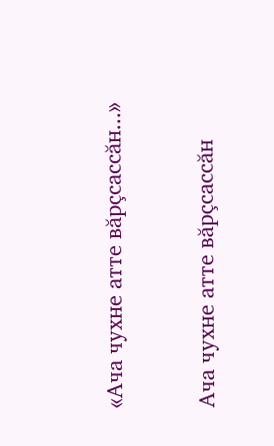«Ача чухне атте вăрçсассăн...»


Ача чухне атте вăрçсассăн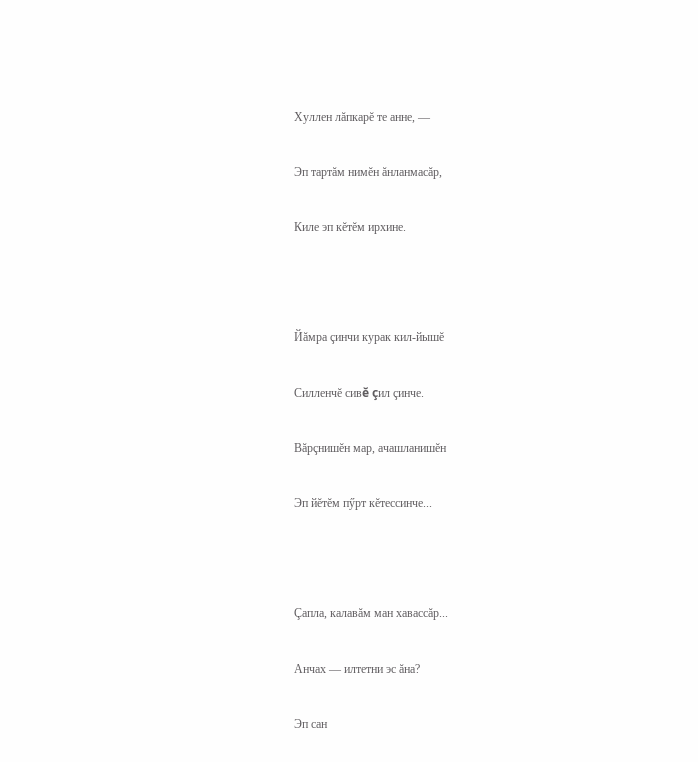Хуллен лăпкарĕ те анне, —

Эп тартăм нимĕн ăнланмасăр,

Киле эп кĕтĕм ирхине.



Йăмра çинчи курак кил-йышĕ

Силленчĕ сивĕ çил çинче.

Вăрçнишĕн мар, ачашланишĕн

Эп йĕтĕм пӳрт кĕтессинче...



Çапла, калавăм ман хавассăр...

Анчах — илтетни эс ăна?

Эп сан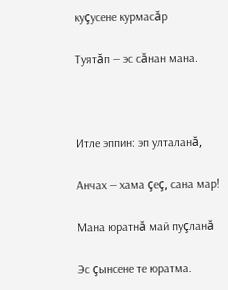куçусене курмасăр

Туятăп — эс сăнан мана.



Итле эппин: эп улталанă,

Анчах — хама çеç, сана мар!

Мана юратнă май пуçланă

Эс çынсене те юратма.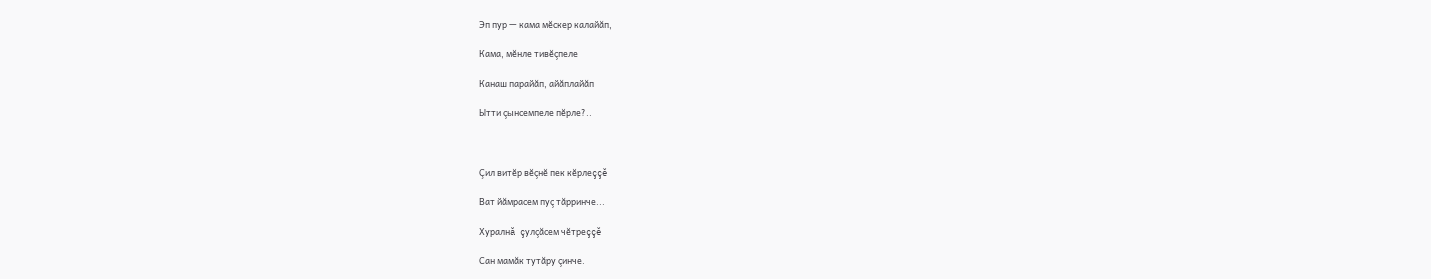Эп пур — кама мĕскер калайăп,

Кама, мĕнле тивĕçпеле

Канаш парайăп, айăплайăп

Ытти çынсемпеле пĕрле?..



Çил витĕр вĕçнĕ пек кĕрлеççĕ

Ват йăмрасем пуç тăрринче...

Хуралнă çулçăсем чĕтреççĕ

Сан мамăк тутăру çинче.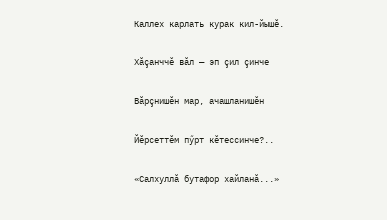Каллех карлать курак кил-йышĕ.

Хăçанччĕ вăл — эп çил çинче

Вăрçнишĕн мар, ачашланишĕн

Йĕрсеттĕм пӳрт кĕтессинче?..

«Салхуллă бутафор хайланă...»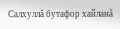Салхуллă бутафор хайланă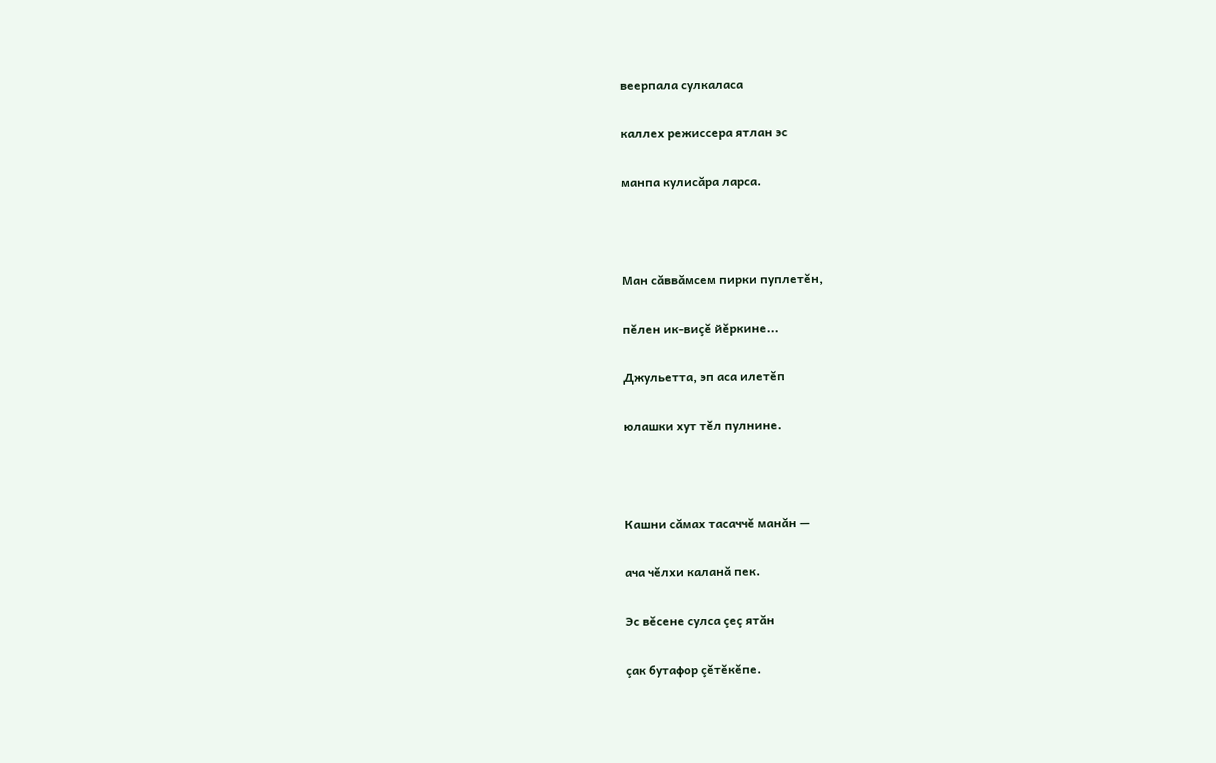веерпала сулкаласа

каллех режиссера ятлан эс

манпа кулисăра ларса.



Ман сăввăмсем пирки пуплетĕн,

пĕлен ик-виçĕ йĕркине...

Джульетта, эп аса илетĕп

юлашки хут тĕл пулнине.



Кашни сăмах тасаччĕ манăн —

ача чĕлхи каланă пек.

Эс вĕсене сулса çеç ятăн

çак бутафор çĕтĕкĕпе.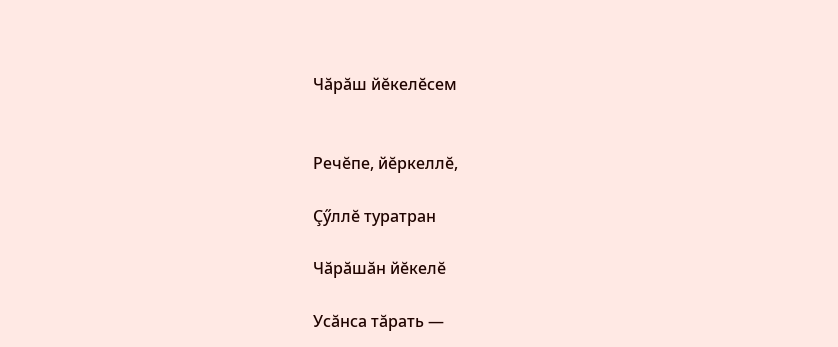Чăрăш йĕкелĕсем


Речĕпе, йĕркеллĕ,

Çӳллĕ туратран

Чăрăшăн йĕкелĕ

Усăнса тăрать —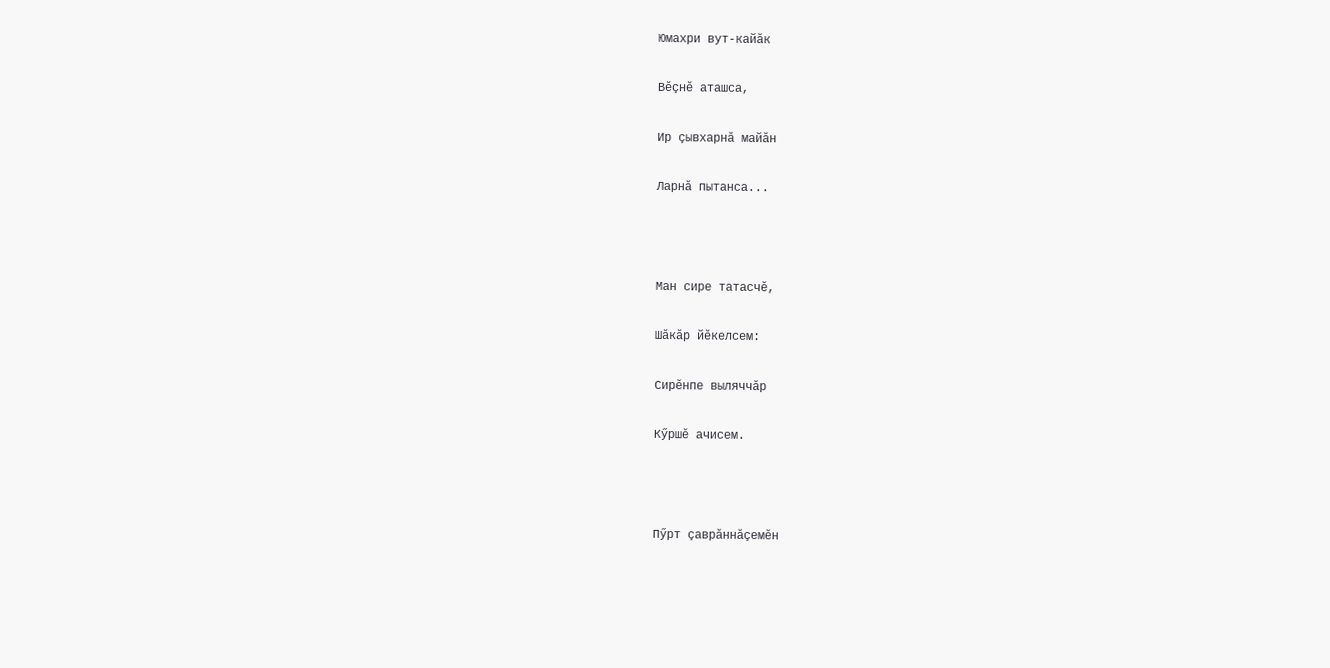Юмахри вут-кайăк

Вĕçнĕ аташса,

Ир çывхарнă майăн

Ларнă пытанса...



Ман сире татасчĕ,

Шăкăр йĕкелсем:

Сирĕнпе выляччăр

Кӳршĕ ачисем.



Пӳрт çаврăннăçемĕн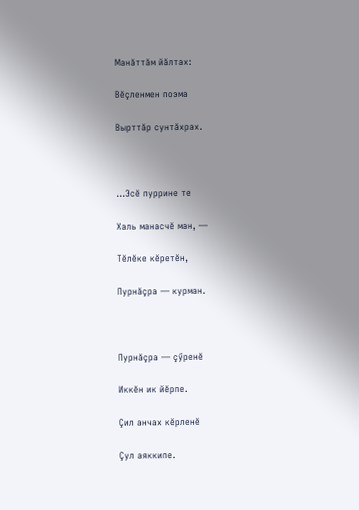Манăттăм йăлтах:

Вĕçленмен поэма

Вырттăр сунтăхрах.



...Эсĕ пуррине те

Халь манасчĕ ман, —

Тĕлĕке кĕретĕн,

Пурнăçра — курман.



Пурнăçра — çӳренĕ

Иккĕн ик йĕрпе.

Çил анчах кĕрленĕ

Çул аяккипе.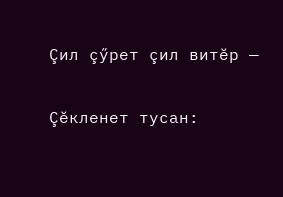Çил çӳрет çил витĕр —

Çĕкленет тусан: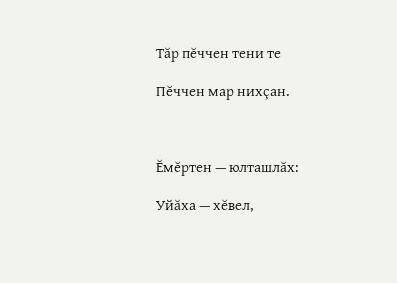Тăр пĕччен тени те

Пĕччен мар нихçан.



Ĕмĕртен — юлташлăх:

Уйăха — хĕвел,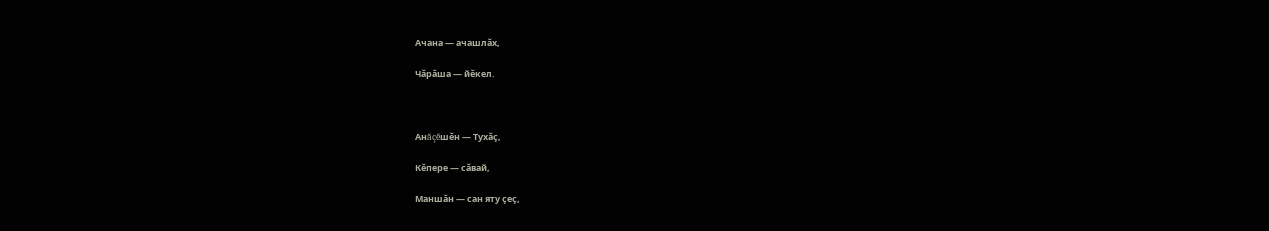Ачана — ачашлăх,

Чăрăша — йĕкел.



Анăçĕшĕн — Тухăç,

Кĕпере — сăвай,

Маншăн — сан яту çеç,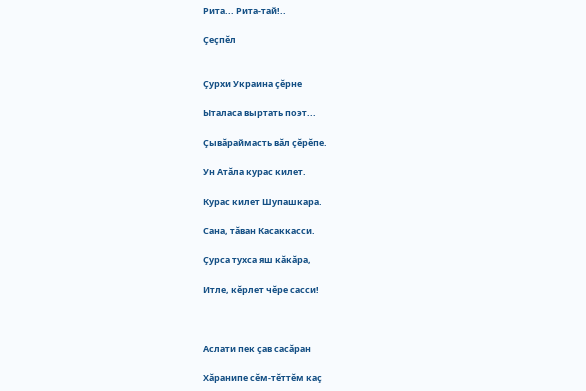Рита... Рита-тай!..

Çеçпĕл


Çурхи Украина çĕрне

Ыталаса выртать поэт...

Çывăраймасть вăл çĕрĕпе.

Ун Атăла курас килет.

Курас килет Шупашкара.

Сана, тăван Касаккасси.

Çурса тухса яш кăкăра,

Итле, кĕрлет чĕре сасси!



Аслати пек çав сасăран

Хăранипе сĕм-тĕттĕм каç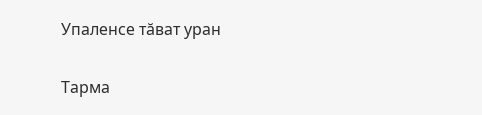Упаленсе тăват уран

Тарма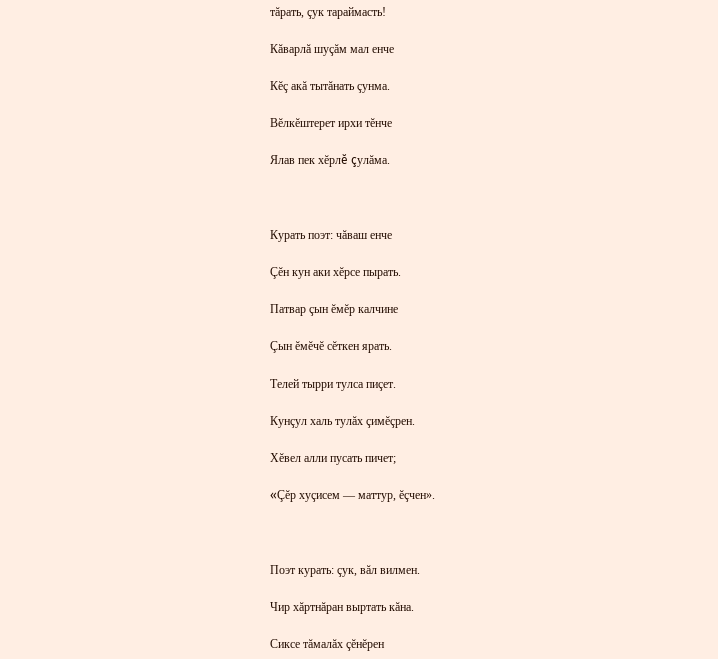тăрать, çук тараймасть!

Кăварлă шуçăм мал енче

Кĕç акă тытăнать çунма.

Вĕлкĕштерет ирхи тĕнче

Ялав пек хĕрлĕ çулăма.



Курать поэт: чăваш енче

Çĕн кун аки хĕрсе пырать.

Патвар çын ĕмĕр калчине

Çын ĕмĕчĕ сĕткен ярать.

Телей тырри тулса пиçет.

Кунçул халь тулăх çимĕçрен.

Хĕвел алли пусать пичет;

«Çĕр хуçисем — маттур, ĕçчен».



Поэт курать: çук, вăл вилмен.

Чир хăртнăран выртать кăна.

Сиксе тăмалăх çĕнĕрен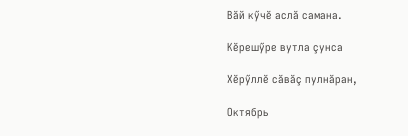Вăй кӳчĕ аслă самана.

Кĕрешӳре вутла çунса

Хĕрӳллĕ сăвăç пулнăран,

Октябрь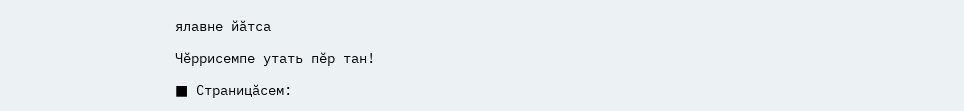ялавне йăтса

Чĕррисемпе утать пĕр тан!

■ Страницăсем: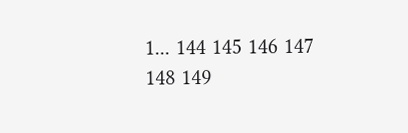1... 144 145 146 147 148 149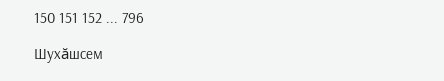150 151 152 ... 796

Шухăшсем